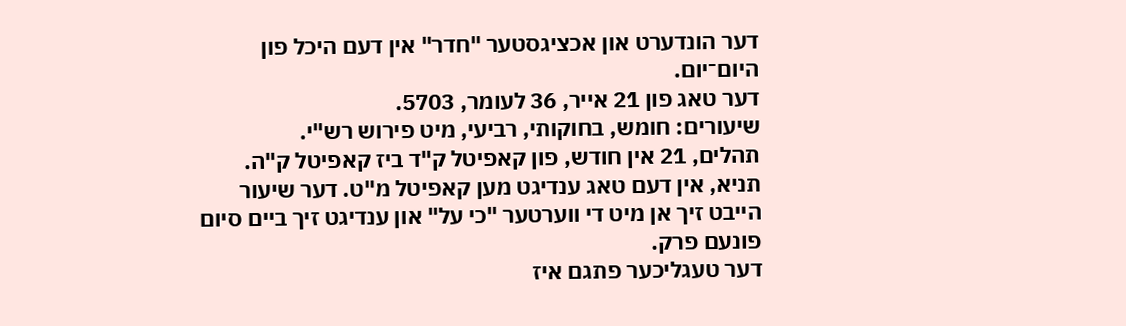דער הונדערט און אכציגסטער "חדר" אין דעם היכל פון היום־יום.
דער טאג פון 21 אייר, 36 לעומר, 5703.
שיעורים: חומש, בחוקותי, רביעי, מיט פירוש רש"י.
תהלים, 21 אין חודש, פון קאפיטל ק"ד ביז קאפיטל ק"ה.
תניא, אין דעם טאג ענדיגט מען קאפיטל מ"ט. דער שיעור הייבט זיך אן מיט די ווערטער "כי על" און ענדיגט זיך ביים סיום פונעם פרק.
דער טעגליכער פתגם איז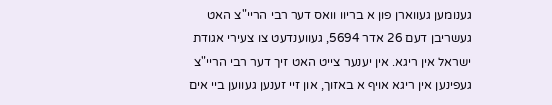גענומען געווארן פון א בריוו וואס דער רבי הריי"צ האט געשריבן דעם 26 אדר 5694, געווענדעט צו צעירי אגודת ישראל אין ריגא. אין יענער צייט האט זיך דער רבי הריי"צ געפינען אין ריגא אויף א באזוך, און זיי זענען געווען ביי אים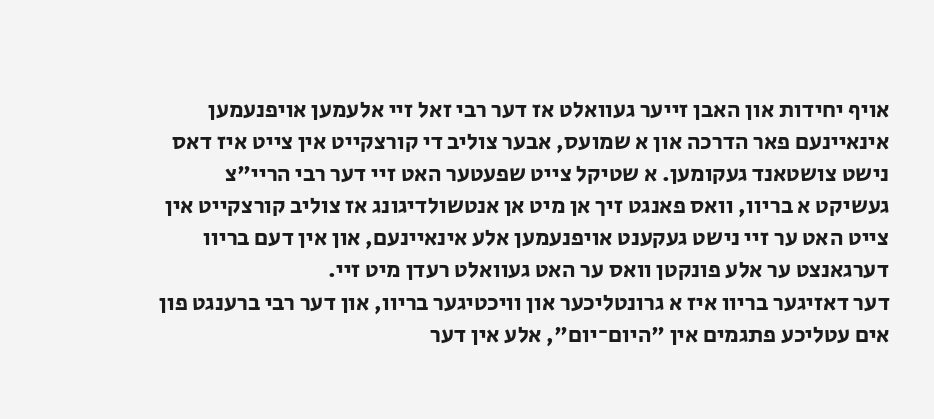אויף יחידות און האבן זייער געוואלט אז דער רבי זאל זיי אלעמען אויפנעמען אינאיינעם פאר הדרכה און א שמועס, אבער צוליב די קורצקייט אין צייט איז דאס נישט צושטאנד געקומען. א שטיקל צייט שפעטער האט זיי דער רבי הריי"צ געשיקט א בריוו, וואס פאנגט זיך אן מיט אן אנטשולדיגונג אז צוליב קורצקייט אין צייט האט ער זיי נישט געקענט אויפנעמען אלע אינאיינעם, און אין דעם בריוו דערגאנצט ער אלע פונקטן וואס ער האט געוואלט רעדן מיט זיי.
דער דאזיגער בריוו איז א גרונטליכער און וויכטיגער בריוו, און דער רבי ברענגט פון אים עטליכע פתגמים אין "היום־יום", אלע אין דער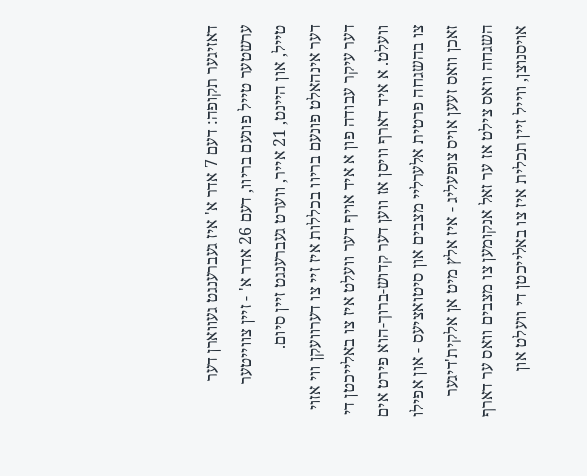דאזיגער תקופה: דעם 7 אדר א' איז געברענגט געווארן דער ערשטער טייל פונעם בריוו, דעם 26 אדר א' - זיין צווייטער טייל, און היינט, 21 אייר, ווערט געברענגט זיין סיום.
דער אינהאלט פונעם בריוו בכללות איז זיי צו דערוועקן ווי אזוי דער עיקר עבודה פון א איד אויף דער וועלט איז צו באלייכטן די וועלט. א איד דארף וויסן אז ווען דער קדוש-ברוך-הוא פירט אים צו בהשגחה פרטית אלערליי מצבים און סיטואציעס - און אפילו זאכן וואס זעען אויס צופעליג - איז אלץ מיט אן אלקית'דיגער השגחה וואס צילט אז ער זאל אנקומען צו מצבים וואס ער דארף אויסנוצן, ווייל זיין תכלית איז צו באלייכטן די וועלט און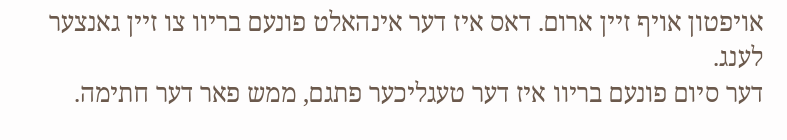אויפטון אויף זיין ארום. דאס איז דער אינהאלט פונעם בריוו צו זיין גאנצער לענג.
דער סיום פונעם בריוו איז דער טעגליכער פתגם, ממש פאר דער חתימה.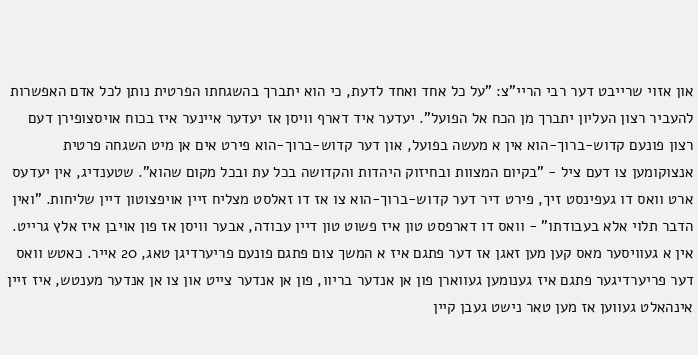און אזוי שרייבט דער רבי הריי"צ: "על כל אחד ואחד לדעת, כי הוא יתברך בהשגחתו הפרטית נותן לכל אדם האפשרות להעביר רצון העליון יתברך מן הכח אל הפועל". יעדער איד דארף וויסן אז יעדער איינער איז בכוח אויסצופירן דעם רצון פונעם קדוש-ברוך-הוא אין א מעשה בפועל, און דער קדוש-ברוך-הוא פירט אים אן מיט השגחה פרטית אנצוקומען צו דעם ציל - "בקיום המצוות ובחיזוק היהדות והקדושה בכל עת ובכל מקום שהוא". שטענדיג, אין יעדעס ארט וואס דו געפינסט זיך, פירט דיר דער קדוש-ברוך-הוא צו אז דו זאלסט מצליח זיין אויפצוטון דיין שליחות. "ואין הדבר תלוי אלא בעבודתו" - וואס דו דארפסט טון איז פשוט טון דיין עבודה, אבער וויסן אז פון אויבן איז אלץ גרייט.
אין א געוויסער מאס קען מען זאגן אז דער פתגם איז א המשך צום פתגם פונעם פריערדיגן טאג, 20 אייר. כאטש וואס דער פריערדיגער פתגם איז גענומען געווארן פון אן אנדער בריוו, פון אן אנדער צייט און צו אן אנדער מענטש, איז זיין אינהאלט געווען אז מען טאר נישט געבן קיין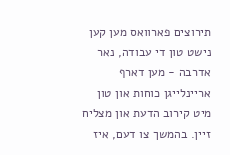תירוצים פארוואס מען קען נישט טון די עבודה, נאר אדרבה - מען דארף אריינלייגן כוחות און טון מיט קירוב הדעת און מצליח זיין. בהמשך צו דעם, איז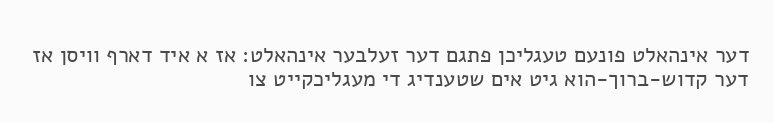דער אינהאלט פונעם טעגליכן פתגם דער זעלבער אינהאלט: אז א איד דארף וויסן אז דער קדוש-ברוך-הוא גיט אים שטענדיג די מעגליכקייט צו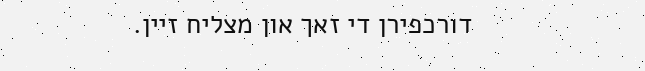דורכפירן די זאך און מצליח זיין.